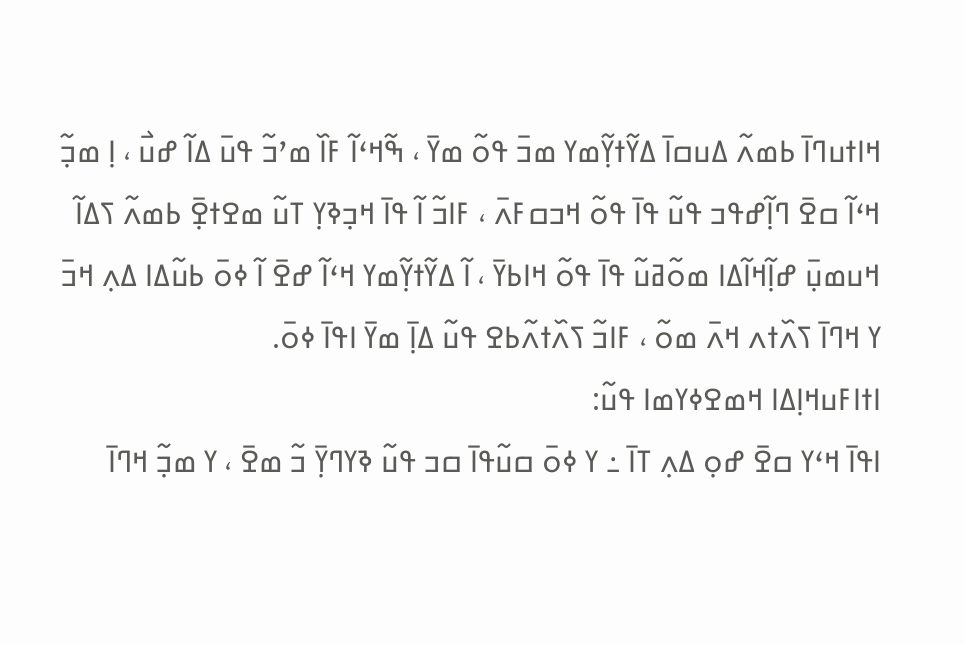ߞߊߙߎߣߊ߫ ߕߘߍ߬ ߡߎߛߊ߫ ߡߌ߬ߙߌ߲߬ߘߌ ߘߏ߫ ߟߋ߬ ߘߌ߫ ، ߒ߬ߞߵߊ߬ ߓߊ߰ ߘߴߏ߬ ߟߎ߫ ߡߊ߬ ߝߎ߯ ، ߊ߲ ߘߏ߲߬ ߞߵߊ߬ ߛߐ߫ ߣߊ߲߬ߝߟߏ ߟߎ߬ ߟߊ߫ ߟߋ߬ ߞߏߛߓߍ߫ ، ߓߊߏ߬ ߊ߬ ߟߊ߫ ߞߏ߲ߢߌ߲ ߠߎ߬ ߘߐߙߐ߲߫ ߕߘߍ߬ ߖߡߊ߬ ߞߎߘߎ߲߫ ߝߊ߲߬ߞߊ߬ߡߊ ߘߋ߬ߥߎ߬ ߟߊ߫ ߟߋ߬ ߞߊߕߌ߫ ، ߊ߬ ߡߌ߬ߙߌ߲߬ߘߌ ߞߵߊ߬ ߝߐ߫ ߊ߬ ߦߋ߫ ߕߎ߬ߡߊ ߡߍ߲ ߞߏ߫ ߌ ߞߣߊ߫ ߖߍ߰ߙߍ ߞߍ߫ ߘߋ߬ ، ߓߊߏ߬ ߖߍ߰ߙߍ߬ߕߐ ߟߎ߬ ߡߊ߲߫ ߘߌ߫ ߊߟߊ߫ ߦߋ߫.
ߊߙߊߓߎߞߊ߲ߡߊ ߞߘߐߦߌߘߊ ߟߎ߬:
ߊߟߊ߫ ߞߵߌ ߛߐ߫ ߝߋ߲ ߡߍ߲ ߠߊ߫ ߸ ߌ ߦߋ߫ ߛߎ߬ߟߊ߫ ߛߏ ߟߎ߬ ߢߌߣߌ߲߫ ߏ߬ ߘߐ߫ ، ߌ ߘߏ߲߬ ߞߣߊ߫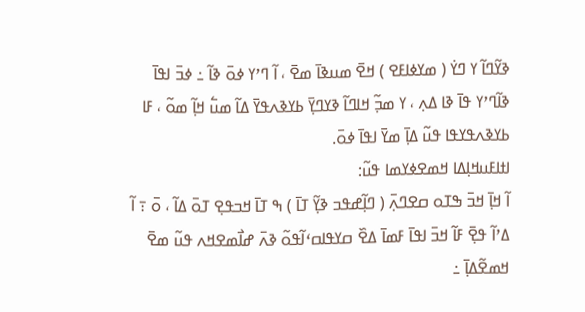ߢߌ߬ߣߊ߬ ߌ ߣߌ߭ ( ߘߌߦߊߓߐ ) ߞߐ߫ ߘߎߢߊ߫ ߘߐ߫ ، ߊ߬ ߣߴߌ ߦߋ߫ ߢߊ߬ ߸ ߦߏ߫ ߊߟߊ߫ ߢߊ߬ߣߴߌ ߟߊ߫ ߢߊ ߡߍ߲ ، ߌ ߘߏ߲߬ ߞߊߣߊ߬ ߢߌߣߌ߲߫ ߕߌߢߍߟߌ߫ ߡߊ߬ ߘߎ߱ ߞߊ߲߬ ߘߋ߬ ، ߓߊ ߕߌߢߍߟߌߟߊ ߟߎ߬ ߡߊ߲߫ ߘߌ߫ ߊߟߊ߫ ߦߋ߫.
ߊߙߊߓߎߞߊ߲ߡߊ ߞߘߐߦߌߘߊ ߟߎ߬:
ߊ߬ ߞߊ߲߫ ߞߏ߫ ߒߠߋ ߛߐߣߍ߲߫ ( ߣߊ߲߬ߝߟߏ ߢߌ߲߬ ߠߊ߫ ) ߒ ߠߊ߫ ߞߏߟߐ߲ ߠߋ߫ ߡߊ߬ ، ߋ߫ ߹ ߊ߬ ߡߴߊ߬ ߟߐ߲߫ ߓߊ߬ ߞߏ߫ ߊߟߊ߫ ߓߘߊ߫ ߡߐ߰ ߛߌߟߊߛߵߊ߬ߟߋ߬ ߢߍ߫ ߝߊ߯ߘߐߞߍ ߟߎ߬ ߘߐ߫ ߞߘߐ߬ߡߊ߲߫ ߸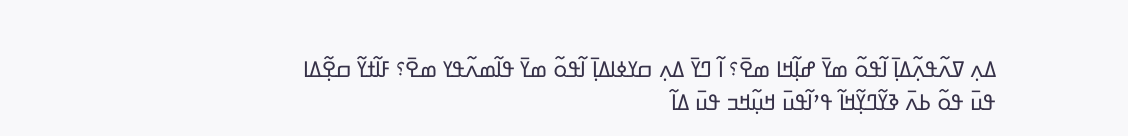ߡߍ߲ ߜߍ߬ߟߍ߲߬ߡߊ߲߫ ߊ߬ߟߋ߬ ߘߌ߫ ߝߊ߲߬ߞߊ ߘߐ߫؟ ߊ߬ ߣߌ߫ ߡߍ߲ ߛߌߦߊߡߊ߲߫ ߊ߬ߟߋ߬ ߘߌ߫ ߟߊ߬ߘߍ߬ߟߌ ߘߐ߫؟ ߓߊ߬ߙߌ߬ ߛߐ߲߬ߡߊ ߟߎ߫ ߟߋ߬ ߕߍ߫ ߢߌ߬ߣߌ߲߬ߞߊ߬ ߟߴߊ߬ߟߎ߫ ߞߎ߲߬ߞߏ ߟߎ߫ ߡߊ߬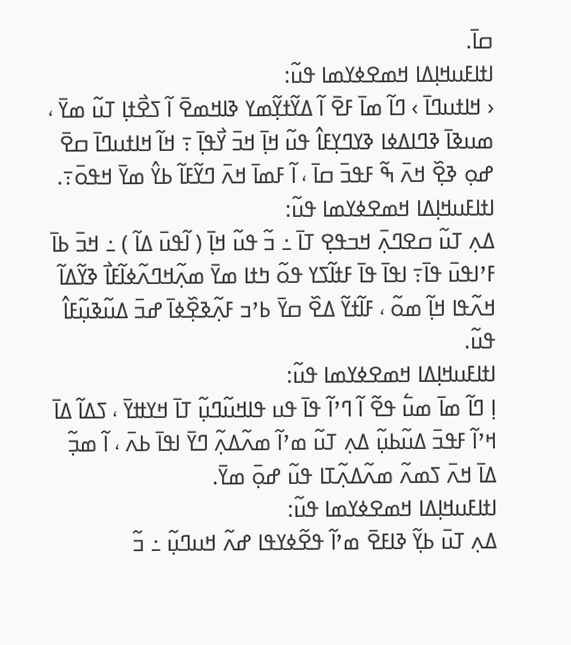ߛߊ߫.
ߊߙߊߓߎߞߊ߲ߡߊ ߞߘߐߦߌߘߊ ߟߎ߬:
‹ ߞߊߙߎߣߊ߫ › ߣߊ߬ ߘߊ߫ ߓߐ߫ ߊ߬ ߡߌ߬ߙߌ߲߬ߘߌ ߢߊߞߘߐ߫ ߊ߬ ߖߐ߯ߙߊ߲ ߠߎ߬ ߘߌ߫ ، ߘߎߢߊ߫ ߢߣߊߡߦߊ ߢߌߣߌ߲ߓߊ߮ ߟߎ߬ ߞߊ߲߫ ߞߏ߫ ߌ߯ߟߊ߲߫ ߹ ߞߊ߬ ߞߊߙߎߣߊ߫ ߛߐ߫ ߝߋ߲ ߢߐ߲߰ ߞߍ߫ ߒ߬ ߓߟߏ߫ ߛߊ߫ ، ߊ߬ ߓߘߊ߫ ߞߍ߫ ߣߌ߬ߓߊ߬ ߕߌ߮ ߘߌ߫ ߞߟߋ߫߹.
ߊߙߊߓߎߞߊ߲ߡߊ ߞߘߐߦߌߘߊ ߟߎ߬:
ߡߍ߲ ߠߎ߬ ߛߐߣߍ߲߫ ߞߏߟߐ߲ ߠߊ߫ ߸ ߏ߬ ߟߎ߬ ߞߊ߲߫ ( ߊ߬ߟߎ߫ ߡߊ߬ ) ߸ ߞߏ߫ ߕߊ߫ ߓߴߊߟߎ߫ ߟߊ߫߹ ߊߟߊ߫ ߟߊ߫ ߓߙߊ߬ߖߌ ߟߋ߬ ߤߙߊ ߘߌ߫ ߘߍ߲߬ߞߣߍ߬ߦߊ߬ߓߊ߯ ߢߌ߬ߡߊ߬ ߞߍ߬ߟߊ ߞߊ߲߬ ߘߋ߬ ، ߓߊ߬ߙߌ߬ ߡߐ߰ ߛߌ߫ ߕߴߏ ߓߍ߲߬ߢߐ߲߰ߦߊ߫ ߝߏ߫ ߡߎ߬ߢߎ߲߬ߓߊ߮ ߟߎ߬.
ߊߙߊߓߎߞߊ߲ߡߊ ߞߘߐߦߌߘߊ ߟߎ߬:
ߊ߲ ߣߊ߬ ߘߊ߫ ߘߎ߱ ߟߐ߬ ߊ߬ ߣߴߊ߬ ߟߊ߫ ߟߎ ߟߊߞߎ߬ߣߎ߲߬ ߠߊ߫ ߞߌߚߌ߫ ، ߖߡߊ߬ ߡߊ߫ ߞߴߊ߬ ߓߟߏ߫ ߡߎ߬ߕߎ߲߬ ߡߍ߲ ߠߎ߬ ߘߴߊ߬ ߘߍ߬ߡߍ߲߬ ߣߌ߫ ߊߟߊ߫ ߕߍ߫ ، ߊ߬ ߘߏ߲߬ ߡߊ߫ ߞߍ߫ ߖߘߍ߬ ߘߍ߬ߡߍ߲߬ߠߊ ߟߎ߬ ߝߋ߲߫ ߘߌ߫.
ߊߙߊߓߎߞߊ߲ߡߊ ߞߘߐߦߌߘߊ ߟߎ߬:
ߡߍ߲ ߠߎ߫ ߕߌ߲߬ ߢߊߓߐ߫ ߘߴߊ߬ ߟߐ߬ߦߌߟߊ ߝߍ߬ ߞߎߣߎ߲߬ ߸ ߏ߬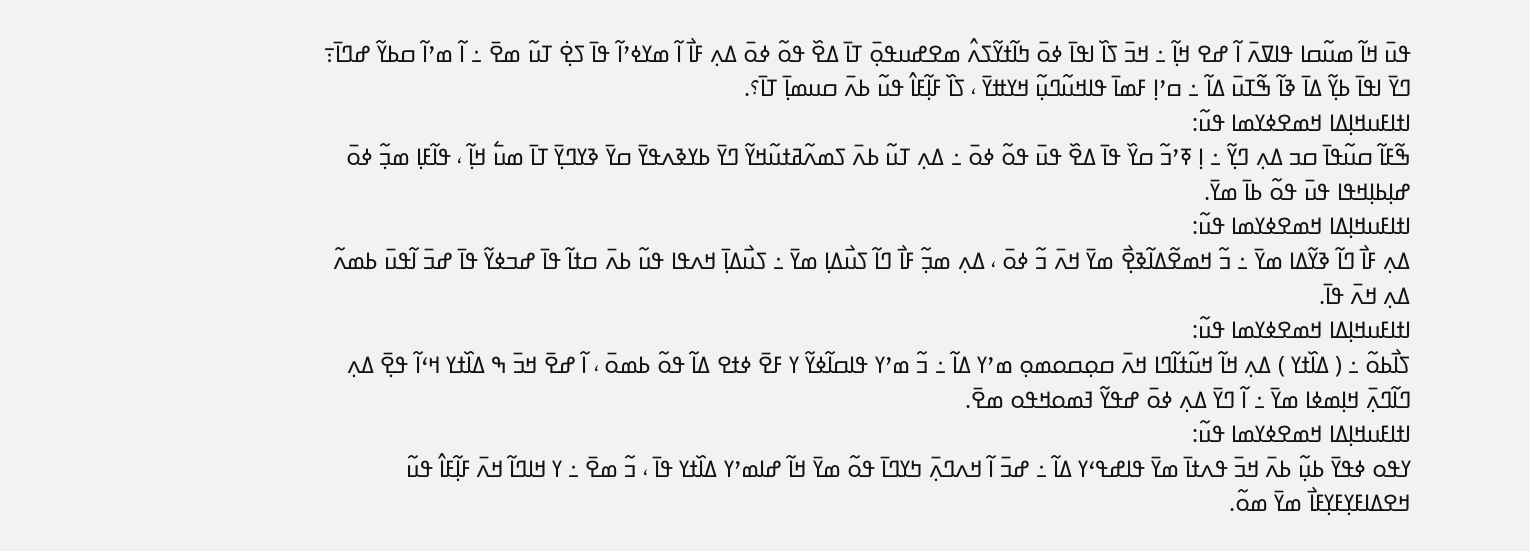ߟߎ߫ ߞߊ߬ ߘߎ߬ߛߊ ߟߊߜߍ߫ ߊ߬ ߝߐ ߞߊ߲߬ ߸ ߞߏ߫ ߖߊ߰ ߊߟߊ߫ ߦߋ߫ ߤߊ߬ߙߌ߬ߖߍ߮ ߘߐߝߎߟߋ߲߫ ߠߊ߫ ߡߐ߰ ߟߋ߬ ߦߋ߫ ߡߍ߲ ߓߊ߯ ߊ߬ ߘߌߦߴߊ߬ ߟߊ߫ ߖߐ߲߭ ߠߎ߬ ߘߐ߫ ߸ ߊ߬ ߘߴߊ߬ ߛߕߌ߬ ߝߣߊ߫߹ ߣߌ߫ ߊߟߊ߫ ߕߌ߲߬ ߡߊ߫ ߢߊ߬ ߒ߬ߠߎ߫ ߡߊ߬ ߸ ߛߴߊ߲ ߓߘߊ߫ ߟߊߞߎ߬ߣߎ߲߬ ߞߌߚߌ߫ ، ߖߊ߰ ߓߊ߲߬ߓߊ߮ ߟߎ߬ ߕߍ߫ ߛߎߘߊ߲߫ ߠߊ߫؟.
ߊߙߊߓߎߞߊ߲ߡߊ ߞߘߐߦߌߘߊ ߟߎ߬:
ߒ߬ߓߊ߬ ߛߎ߬ߟߊ߫ ߛߏ ߡߍ߲ ߣߌ߲߬ ߸ ߊ߲ ߧߴߏ߬ ߛߌ߰ ߟߊ߫ ߡߐ߰ ߟߎ߫ ߟߋ߬ ߦߋ߫ ߸ ߡߍ߲ ߠߎ߬ ߕߍ߫ ߖߘߍ߬ߥߙߎ߬ߞߌ߬ ߣߌ߫ ߕߌߢߍߟߌ߫ ߛߌ߫ ߢߌߣߌ߲߫ ߠߊ߫ ߘߎ߱ ߞߊ߲߬ ، ߟߊ߬ߓߊ߲ ߘߏ߲߬ ߦߋ߫ ߝߊ߲ߕߊ߲ߞߟߊ ߟߎ߫ ߟߋ߬ ߕߊ߫ ߘߌ߫.
ߊߙߊߓߎߞߊ߲ߡߊ ߞߘߐߦߌߘߊ ߟߎ߬:
ߡߍ߲ ߓߊ߯ ߣߊ߬ ߢߌ߬ߡߊ ߘߌ߫ ߸ ߏ߬ ߞߘߐ߬ߡߊ߬ߢߐ߲߯ ߘߌ߫ ߞߍ߫ ߏ߬ ߦߋ߫ ، ߡߍ߲ ߘߏ߲߬ ߓߊ߯ ߣߊ߬ ߖߎ߯ߡߊ߲ ߘߌ߫ ߸ ߖߎ߯ߡߊ߲߫ ߞߍߟߊ ߟߎ߬ ߕߍ߫ ߛߙߊ߬ ߟߊ߫ ߝߏߦߌ߬ ߟߊ߫ ߝߏ߫ ߊ߬ߟߎ߫ ߕߘߍ߬ ߡߍ߲ ߞߍ߫ ߟߊ߫.
ߊߙߊߓߎߞߊ߲ߡߊ ߞߘߐߦߌߘߊ ߟߎ߬:
ߖߊ߯ߕߋ߬ ߸ ( ߡߊ߰ߙߌ ) ߡߍ߲ ߞߊ߬ ߞߎ߬ߙߊ߬ߣߊ ߞߍ߫ ߛߋ߲ߛߋߘߋ߲ ߘߴߌ ߡߊ߬ ߸ ߏ߬ ߘߴߌ ߟߊߛߊ߬ߦߌ߬ ߌ ߓߐ߫ ߦߙߐ ߡߊ߬ ߟߋ߬ ߕߘߋ߫ ، ߊ߬ ߝߐ߫ ߞߏ߫ ߒ ߡߊ߰ߙߌ ߞߵߊ߬ ߟߐ߲߫ ߡߍ߲ ߣߊ߬ߣߍ߲߫ ߞߊ߲ߘߦߊ ߘߌ߫ ߸ ߊ߬ ߣߌ߫ ߡߍ߲ ߦߋ߫ ߝߟߌ߬ ߔߘߋߞߟߋ ߘߐ߫.
ߊߙߊߓߎߞߊ߲ߡߊ ߞߘߐߦߌߘߊ ߟߎ߬:
ߌߟߋ ߦߟߌ߫ ߕߎ߲߬ ߕߍ߫ ߞߏ߫ ߟߍߙߊ߫ ߘߌ߫ ߟߊߝߟߵߌ ߡߊ߬ ߸ ߝߏ߫ ߊ߬ ߞߍߣߍ߲߫ ߤߌߣߊ߫ ߟߋ߬ ߘߌ߫ ߞߊ߬ ߝߊߘߴߌ ߡߊ߰ߙߌ ߟߊ߫ ، ߏ߬ ߘߐ߫ ߸ ߌ ߞߊߣߊ߬ ߞߍ߫ ߓߊ߲߬ߓߊ߮ ߟߎ߬ ߞߐߡߊߓߌ߲ߓߌ߲ߓߊ߯ ߘߌ߫ ߘߋ߬.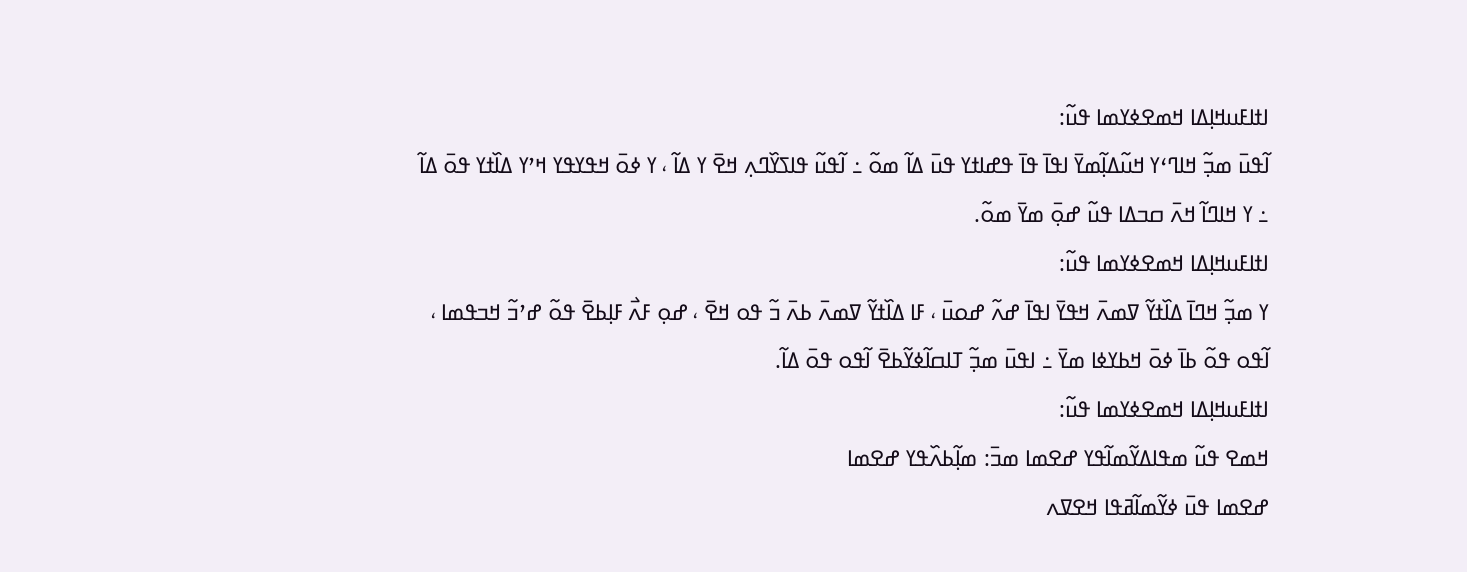ߊߙߊߓߎߞߊ߲ߡߊ ߞߘߐߦߌߘߊ ߟߎ߬:
ߊ߬ߟߎ߫ ߘߏ߲߬ ߞߊߣߵߌ ߞߎ߬ߡߊ߲߬ߘߌ߫ ߊߟߊ߫ ߟߊ߫ ߟߝߊߙߌ ߟߎ߫ ߡߊ߬ ߘߋ߬ ߸ ߊ߬ߟߎ߬ ߟߊߖߌ߰ߣߍ߲ ߞߐ߫ ߌ ߡߊ߬ ، ߌ ߦߋ߫ ߞߟߌߟߌ ߞߴߌ ߡߊ߰ߙߌ ߟߋ߫ ߡߊ߬ ߸ ߌ ߞߊߣߊ߬ ߞߍ߫ ߛߏߡߊ ߟߎ߬ ߝߋ߲߫ ߘߌ߫ ߘߋ߬.
ߊߙߊߓߎߞߊ߲ߡߊ ߞߘߐߦߌߘߊ ߟߎ߬:
ߌ ߘߏ߲߬ ߞߣߊ߫ ߡߊ߰ߙߌ߬ ߜߘߍ߫ ߞߟߌ߫ ߊߟߊ߫ ߝߍ߬ ߝߋߎ߫ ، ߓߊ ߡߊ߰ߙߌ߬ ߜߘߍ߫ ߕߍ߫ ߏ߬ ߟߋ ߞߐ߫ ، ߝߋ߲ ߓߍ߯ ߓߊ߲ߕߐ߫ ߟߋ߬ ߝߴߏ߬ ߞߏߟߘߊ ، ߊ߬ߟߋ ߟߋ߬ ߕߊ߫ ߦߋ߫ ߞߕߌߦߊ ߘߌ߫ ߸ ߊߟߎ߫ ߘߏ߲߬ ߠߊߛߊ߬ߦߌ߬ߕߐ߫ ߊ߬ߟߋ ߟߋ߫ ߡߊ߬.
ߊߙߊߓߎߞߊ߲ߡߊ ߞߘߐߦߌߘߊ ߟߎ߬:
ߞߘߐ ߟߎ߬ ߘߟߊߡߌ߬ߘߊ߬ߟߌ ߝߐߘߊ ߘߏ߫: ߘߊ߲߬ߕߍ߰ߟߌ ߝߐߘߊ
ߝߐߘߊ ߟߎ߫ ߦߌ߬ߘߊ߬ߥߟߊ ߞߐߜߍ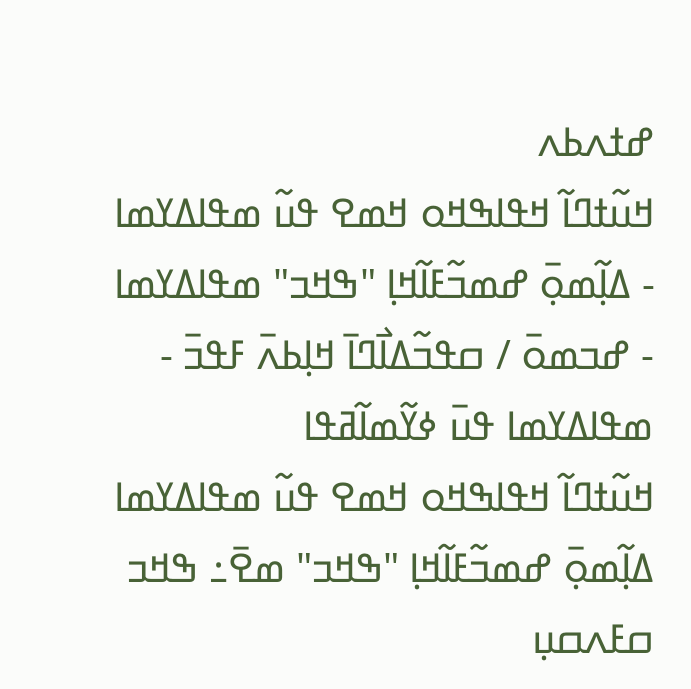ߝߙߍߕߍ
ߞߎ߬ߙߣߊ߬ ߞߟߊߒߞߋ ߞߘߐ ߟߎ߬ ߘߟߊߡߌߘߊ - ߡߊ߲߬ߘߋ߲߫ ߝߘߏ߬ߓߊ߬ߞߊ߲ "ߒߞߏ" ߘߟߊߡߌߘߊ - ߝߏߘߋ߫ / ߛߟߏ߬ߡߊ߯ߣߊ߫ ߞߊ߲ߕߍ߫ ߓߟߏ߫ - ߘߟߊߡߌߘߊ ߟߎ߫ ߦߌ߬ߘߊ߬ߥߟߊ
ߞߎ߬ߙߣߊ߬ ߞߟߊߒߞߋ ߞߘߐ ߟߎ߬ ߘߟߊߡߌߘߊ ߡߊ߲߬ߘߋ߲߫ ߝߘߏ߬ߓߊ߬ߞߊ߲ "ߒߞߏ" ߘߐ߫߸ ߒߞߏ ߛߓߍߛߎ߲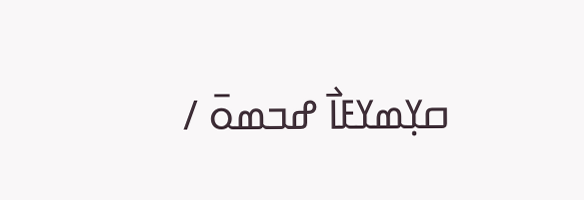ߛߌ߲ߘߌߓߊ߯ ߝߏߘߋ߫ /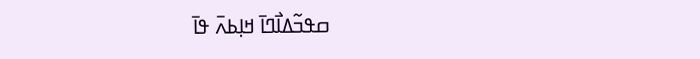ߛߟߏ߬ߡߊ߯ߣߊ߫ ߞߊ߲ߕߍ߫ ߟߊ߫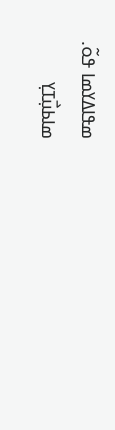ߘߟߊߡߌߘߊ ߟߋ߬.
ߘߊߕߎ߲߯ߠߌ߲